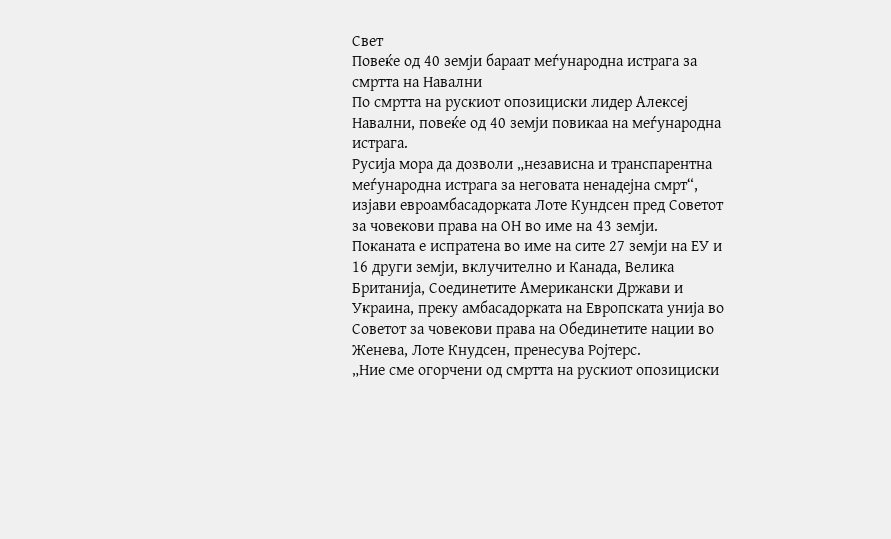Свет
Повеќе од 40 земји бараат меѓународна истрага за смртта на Навални
По смртта на рускиот опозициски лидер Алексеј Навални, повеќе од 40 земји повикаа на меѓународна истрага.
Русија мора да дозволи „независна и транспарентна меѓународна истрага за неговата ненадејна смрт“, изјави евроамбасадорката Лоте Кундсен пред Советот за човекови права на ОН во име на 43 земји.
Поканата е испратена во име на сите 27 земји на ЕУ и 16 други земји, вклучително и Канада, Велика Британија, Соединетите Американски Држави и Украина, преку амбасадорката на Европската унија во Советот за човекови права на Обединетите нации во Женева, Лоте Кнудсен, пренесува Ројтерс.
„Ние сме огорчени од смртта на рускиот опозициски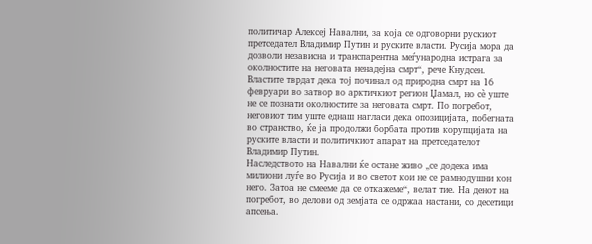политичар Алексеј Навални, за која се одговорни рускиот претседател Владимир Путин и руските власти. Русија мора да дозволи независна и транспарентна меѓународна истрага за околностите на неговата ненадејна смрт“, рече Кнудсен.
Властите тврдат дека тој починал од природна смрт на 16 февруари во затвор во арктичкиот регион Џамал, но сè уште не се познати околностите за неговата смрт. По погребот, неговиот тим уште еднаш нагласи дека опозицијата, побегната во странство, ќе ја продолжи борбата против корупцијата на руските власти и политичкиот апарат на претседателот Владимир Путин.
Наследството на Навални ќе остане живо „се додека има милиони луѓе во Русија и во светот кои не се рамнодушни кон него. Затоа не смееме да се откажеме“, велат тие. На денот на погребот, во делови од земјата се одржаа настани, со десетици апсења.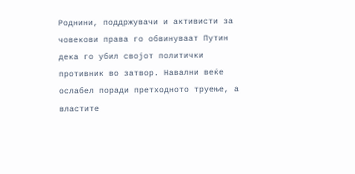Роднини, поддржувачи и активисти за човекови права го обвинуваат Путин дека го убил својот политички противник во затвор. Навални веќе ослабел поради претходното труење, а властите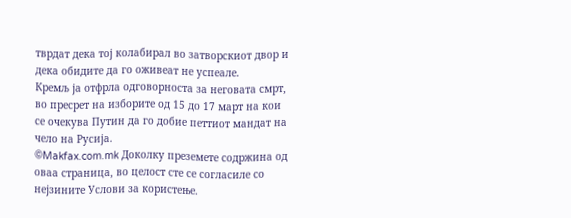тврдат дека тој колабирал во затворскиот двор и дека обидите да го оживеат не успеале.
Кремљ ја отфрла одговорноста за неговата смрт, во пресрет на изборите од 15 до 17 март на кои се очекува Путин да го добие петтиот мандат на чело на Русија.
©Makfax.com.mk Доколку преземете содржина од оваа страница, во целост сте се согласиле со нејзините Услови за користење.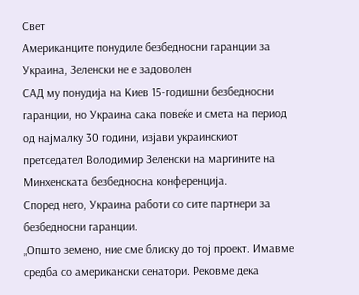Свет
Американците понудиле безбедносни гаранции за Украина, Зеленски не е задоволен
САД му понудија на Киев 15-годишни безбедносни гаранции, но Украина сака повеќе и смета на период од најмалку 30 години, изјави украинскиот претседател Володимир Зеленски на маргините на Минхенската безбедносна конференција.
Според него, Украина работи со сите партнери за безбедносни гаранции.
„Општо земено, ние сме блиску до тој проект. Имавме средба со американски сенатори. Рековме дека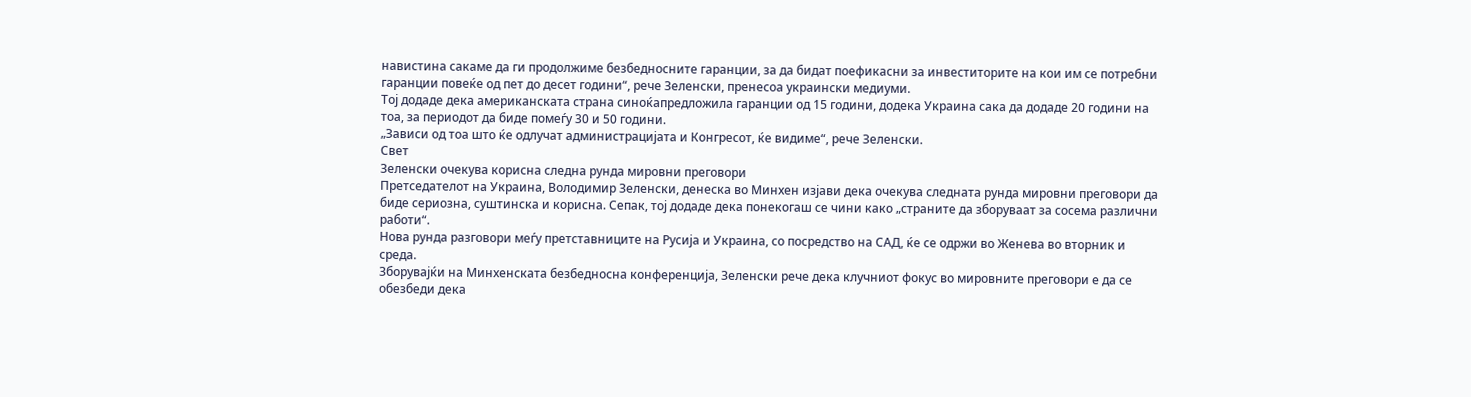навистина сакаме да ги продолжиме безбедносните гаранции, за да бидат поефикасни за инвеститорите на кои им се потребни гаранции повеќе од пет до десет години“, рече Зеленски, пренесоа украински медиуми.
Тој додаде дека американската страна синоќапредложила гаранции од 15 години, додека Украина сака да додаде 20 години на тоа, за периодот да биде помеѓу 30 и 50 години.
„Зависи од тоа што ќе одлучат администрацијата и Конгресот, ќе видиме“, рече Зеленски.
Свет
Зеленски очекува корисна следна рунда мировни преговори
Претседателот на Украина, Володимир Зеленски, денеска во Минхен изјави дека очекува следната рунда мировни преговори да биде сериозна, суштинска и корисна. Сепак, тој додаде дека понекогаш се чини како „страните да зборуваат за сосема различни работи“.
Нова рунда разговори меѓу претставниците на Русија и Украина, со посредство на САД, ќе се одржи во Женева во вторник и среда.
Зборувајќи на Минхенската безбедносна конференција, Зеленски рече дека клучниот фокус во мировните преговори е да се обезбеди дека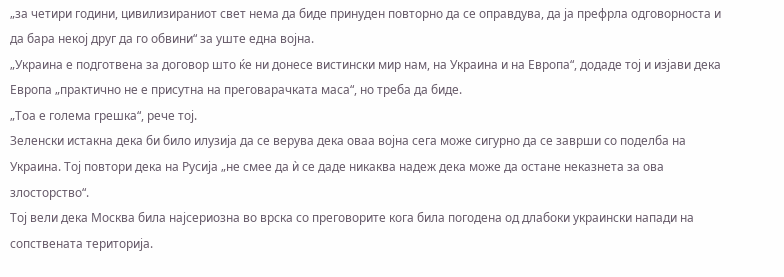„за четири години, цивилизираниот свет нема да биде принуден повторно да се оправдува, да ја префрла одговорноста и да бара некој друг да го обвини“ за уште една војна.
„Украина е подготвена за договор што ќе ни донесе вистински мир нам, на Украина и на Европа“, додаде тој и изјави дека Европа „практично не е присутна на преговарачката маса“, но треба да биде.
„Тоа е голема грешка“, рече тој.
Зеленски истакна дека би било илузија да се верува дека оваа војна сега може сигурно да се заврши со поделба на Украина. Тој повтори дека на Русија „не смее да ѝ се даде никаква надеж дека може да остане неказнета за ова злосторство“.
Тој вели дека Москва била најсериозна во врска со преговорите кога била погодена од длабоки украински напади на сопствената територија.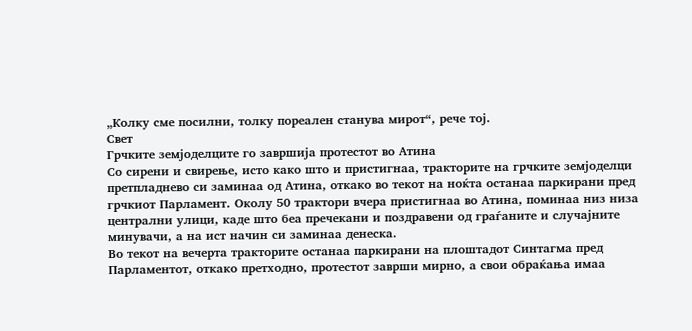„Колку сме посилни, толку пореален станува мирот“, рече тој.
Свет
Грчките земјоделците го завршија протестот во Атина
Со сирени и свирење, исто како што и пристигнаа, тракторите на грчките земјоделци претпладнево си заминаа од Атина, откако во текот на ноќта останаа паркирани пред грчкиот Парламент. Околу 50 трактори вчера пристигнаа во Атина, поминаа низ низа централни улици, каде што беа пречекани и поздравени од граѓаните и случајните минувачи, а на ист начин си заминаа денеска.
Во текот на вечерта тракторите останаа паркирани на плоштадот Синтагма пред Парламентот, откако претходно, протестот заврши мирно, а свои обраќања имаа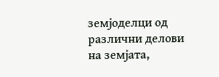земјоделци од различни делови на земјата,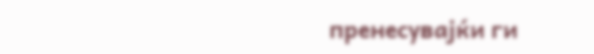пренесувајќи ги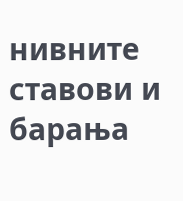нивните ставови и барања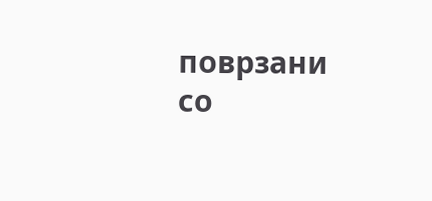поврзани со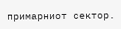примарниот сектор.